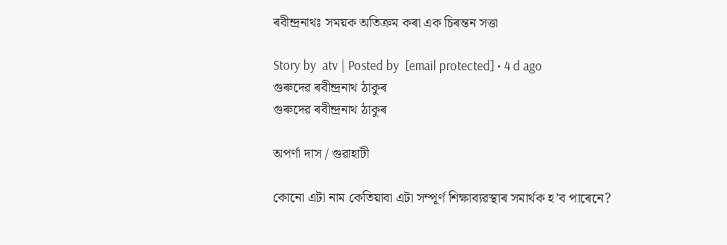ৰবীন্দ্ৰনাথঃ সময়ক অতিক্ৰম কৰা এক চিৰন্তন সত্তা

Story by  atv | Posted by  [email protected] • 4 d ago
গুৰুদেৱ ৰবীন্দ্ৰনাথ ঠাকুৰ
গুৰুদেৱ ৰবীন্দ্ৰনাথ ঠাকুৰ

অপৰ্ণা দাস / গুৱাহাটী

কোনো এটা নাম কেতিয়াবা এটা সম্পূৰ্ণ শিক্ষাব্যৱস্থাৰ সমাৰ্থক হ’ব পাৰেনে?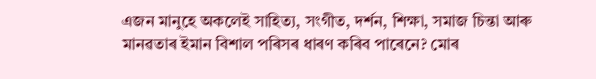এজন মানুহে অকলেই সাহিত্য, সংগীত, দৰ্শন, শিক্ষা, সমাজ চিন্তা আৰু মানৱতাৰ ইমান বিশাল পৰিসৰ ধাৰণ কৰিব পাৰেনে? মোৰ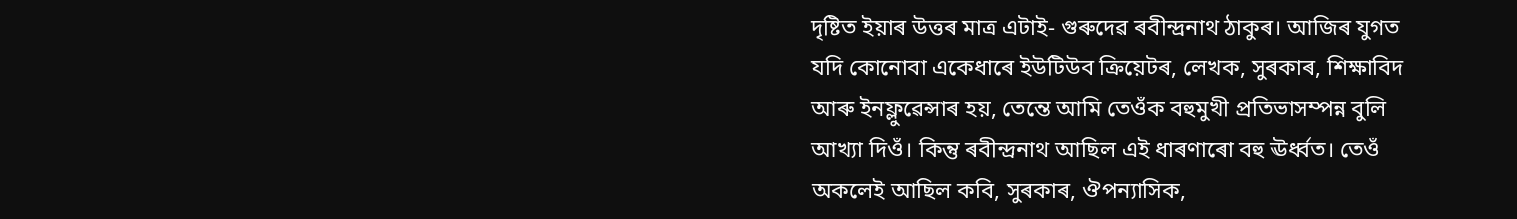দৃষ্টিত ইয়াৰ উত্তৰ মাত্ৰ এটাই- গুৰুদেৱ ৰবীন্দ্ৰনাথ ঠাকুৰ। আজিৰ যুগত যদি কোনোবা একেধাৰে ইউটিউব ক্ৰিয়েটৰ, লেখক, সুৰকাৰ, শিক্ষাবিদ আৰু ইনফ্লুৱেন্সাৰ হয়, তেন্তে আমি তেওঁক বহুমুখী প্ৰতিভাসম্পন্ন বুলি আখ্যা দিওঁ। কিন্তু ৰবীন্দ্ৰনাথ আছিল এই ধাৰণাৰো বহু ঊৰ্ধ্বত। তেওঁ অকলেই আছিল কবি, সুৰকাৰ, ঔপন্যাসিক,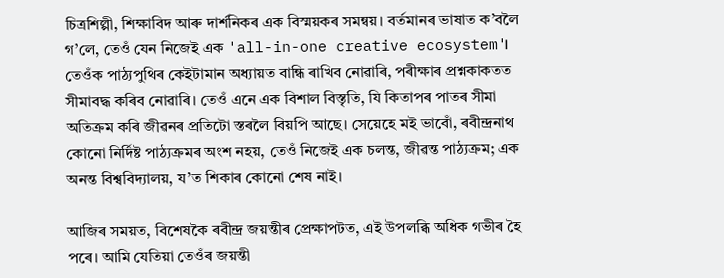চিত্ৰশিল্পী, শিক্ষাবিদ আৰু দাৰ্শনিকৰ এক বিস্ময়কৰ সমন্বয়। বৰ্তমানৰ ভাষাত ক’বলৈ গ’লে, তেওঁ যেন নিজেই এক 'all-in-one creative ecosystem'। তেওঁক পাঠ্যপুথিৰ কেইটামান অধ্যায়ত বান্ধি ৰাখিব নোৱাৰি, পৰীক্ষাৰ প্ৰশ্নকাকতত সীমাবদ্ধ কৰিব নোৱাৰি। তেওঁ এনে এক বিশাল বিস্তৃতি, যি কিতাপৰ পাতৰ সীমা অতিক্ৰম কৰি জীৱনৰ প্ৰতিটো স্তৰলৈ বিয়পি আছে। সেয়েহে মই ভাবোঁ, ৰবীন্দ্ৰনাথ কোনো নিৰ্দিষ্ট পাঠ্যক্ৰমৰ অংশ নহয়, তেওঁ নিজেই এক চলন্ত, জীৱন্ত পাঠ্যক্ৰম; এক অনন্ত বিশ্ববিদ্যালয়, য’ত শিকাৰ কোনো শেষ নাই।

আজিৰ সময়ত, বিশেষকৈ ৰবীন্দ্ৰ জয়ন্তীৰ প্ৰেক্ষাপটত, এই উপলব্ধি অধিক গভীৰ হৈ পৰে। আমি যেতিয়া তেওঁৰ জয়ন্তী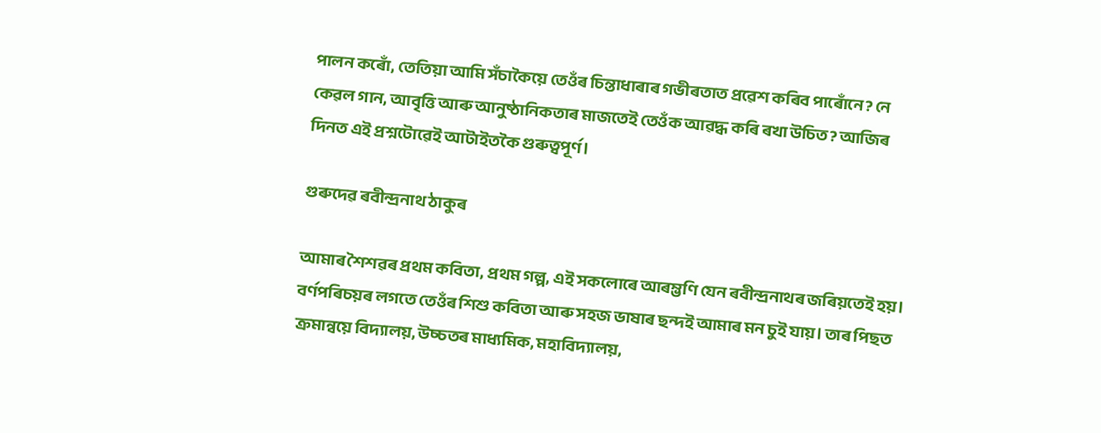পালন কৰোঁ, তেতিয়া আমি সঁচাকৈয়ে তেওঁৰ চিন্তাধাৰাৰ গভীৰতাত প্ৰৱেশ কৰিব পাৰোঁনে? নে কেৱল গান, আবৃত্তি আৰু আনুষ্ঠানিকতাৰ মাজতেই তেওঁক আৱদ্ধ কৰি ৰখা উচিত? আজিৰ দিনত এই প্ৰশ্নটোৱেই আটাইতকৈ গুৰুত্বপূৰ্ণ।

গুৰুদেৱ ৰবীন্দ্ৰনাথ ঠাকুৰ

আমাৰ শৈশৱৰ প্ৰথম কবিতা, প্ৰথম গল্প, এই সকলোৰে আৰম্ভণি যেন ৰবীন্দ্ৰনাথৰ জৰিয়তেই হয়। বৰ্ণপৰিচয়ৰ লগতে তেওঁৰ শিশু কবিতা আৰু সহজ ভাষাৰ ছন্দই আমাৰ মন চুই যায়। তাৰ পিছত ক্ৰমান্বয়ে বিদ্যালয়, উচ্চতৰ মাধ্যমিক, মহাবিদ্যালয়,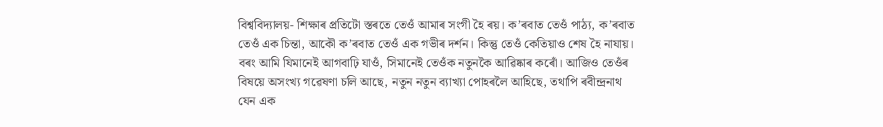বিশ্ববিদ্যালয়- শিক্ষাৰ প্ৰতিটো স্তৰতে তেওঁ আমাৰ সংগী হৈ ৰয়। ক’ৰবাত তেওঁ পাঠ্য, ক’ৰবাত তেওঁ এক চিন্তা, আকৌ ক’ৰবাত তেওঁ এক গভীৰ দৰ্শন। কিন্তু তেওঁ কেতিয়াও শেষ হৈ নাযায়। বৰং আমি যিমানেই আগবাঢ়ি যাওঁ, সিমানেই তেওঁক নতুনকৈ আৱিষ্কাৰ কৰোঁ। আজিও তেওঁৰ বিষয়ে অসংখ্য গৱেষণা চলি আছে, নতুন নতুন ব্যাখ্যা পোহৰলৈ আহিছে, তথাপি ৰবীন্দ্ৰনাথ যেন এক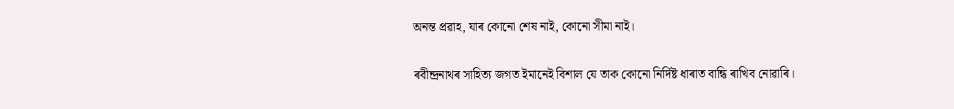অনন্ত প্ৰৱাহ, যাৰ কোনো শেষ নাই, কোনো সীমা নাই।

ৰবীন্দ্ৰনাথৰ সাহিত্য জগত ইমানেই বিশাল যে তাক কোনো নিৰ্দিষ্ট ধাৰাত বান্ধি ৰাখিব নোৱাৰি।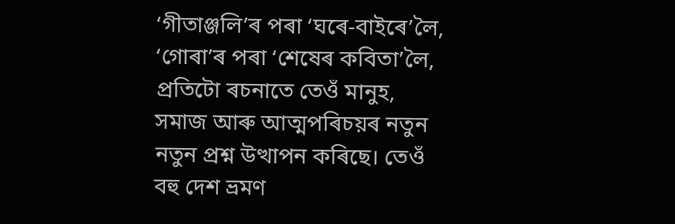‘গীতাঞ্জলি’ৰ পৰা ‘ঘৰে-বাইৰে’লৈ, ‘গোৰা’ৰ পৰা ‘শেষেৰ কবিতা’লৈ, প্ৰতিটো ৰচনাতে তেওঁ মানুহ, সমাজ আৰু আত্মপৰিচয়ৰ নতুন নতুন প্ৰশ্ন উত্থাপন কৰিছে। তেওঁ বহু দেশ ভ্ৰমণ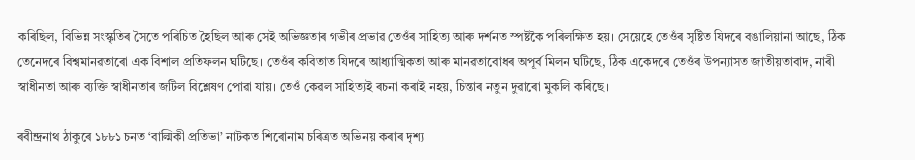কৰিছিল, বিভিন্ন সংস্কৃতিৰ সৈতে পৰিচিত হৈছিল আৰু সেই অভিজ্ঞতাৰ গভীৰ প্ৰভাৱ তেওঁৰ সাহিত্য আৰু দৰ্শনত স্পষ্টকৈ পৰিলক্ষিত হয়। সেয়েহে তেওঁৰ সৃষ্টিত যিদৰে বঙালিয়ানা আছে, ঠিক তেনেদৰে বিশ্বমানৱতাৰো এক বিশাল প্ৰতিফলন ঘটিছে। তেওঁৰ কবিতাত যিদৰে আধ্যাত্মিকতা আৰু মানৱতাবোধৰ অপূৰ্ব মিলন ঘটিছে, ঠিক একেদৰে তেওঁৰ উপন্যাসত জাতীয়তাবাদ, নাৰী স্বাধীনতা আৰু ব্যক্তি স্বাধীনতাৰ জটিল বিশ্লেষণ পোৱা যায়। তেওঁ কেৱল সাহিত্যই ৰচনা কৰাই নহয়, চিন্তাৰ নতুন দুৱাৰো মুকলি কৰিছে।

ৰবীন্দ্ৰনাথ ঠাকুৰে ১৮৮১ চনত ‘বাল্মিকী প্ৰতিভা’ নাটকত শিৰোনাম চৰিত্ৰত অভিনয় কৰাৰ দৃশ্য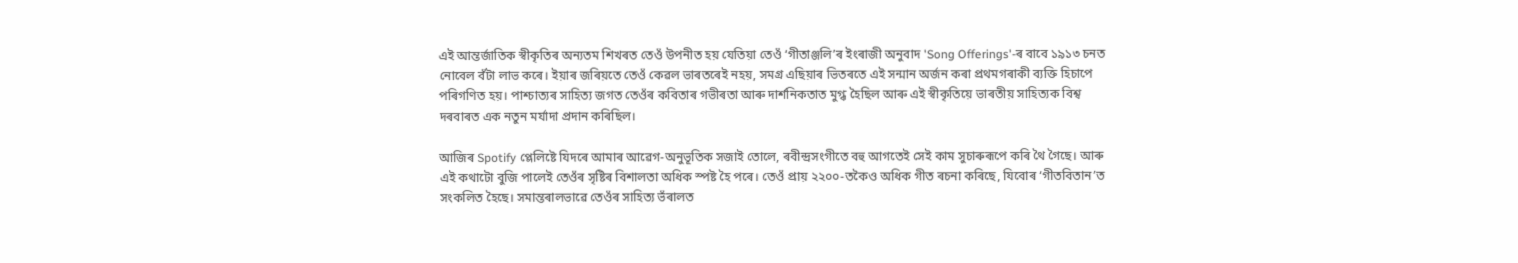এই আন্তৰ্জাতিক স্বীকৃতিৰ অন্যতম শিখৰত তেওঁ উপনীত হয় যেতিয়া তেওঁ ‘গীতাঞ্জলি’ৰ ইংৰাজী অনুবাদ 'Song Offerings'-ৰ বাবে ১৯১৩ চনত নোবেল বঁটা লাভ কৰে। ইয়াৰ জৰিয়তে তেওঁ কেৱল ভাৰতৰেই নহয়, সমগ্ৰ এছিয়াৰ ভিতৰতে এই সন্মান অৰ্জন কৰা প্ৰথমগৰাকী ব্যক্তি হিচাপে পৰিগণিত হয়। পাশ্চাত্যৰ সাহিত্য জগত তেওঁৰ কবিতাৰ গভীৰতা আৰু দাৰ্শনিকতাত মুগ্ধ হৈছিল আৰু এই স্বীকৃতিয়ে ভাৰতীয় সাহিত্যক বিশ্ব দৰবাৰত এক নতুন মৰ্যাদা প্ৰদান কৰিছিল।

আজিৰ Spotify প্লেলিষ্টে যিদৰে আমাৰ আৱেগ-অনুভূতিক সজাই তোলে, ৰবীন্দ্ৰসংগীতে বহু আগতেই সেই কাম সুচাৰুৰূপে কৰি থৈ গৈছে। আৰু এই কথাটো বুজি পালেই তেওঁৰ সৃষ্টিৰ বিশালতা অধিক স্পষ্ট হৈ পৰে। তেওঁ প্ৰায় ২২০০-তকৈও অধিক গীত ৰচনা কৰিছে, যিবোৰ ‘গীতবিতান’ত সংকলিত হৈছে। সমান্তৰালভাৱে তেওঁৰ সাহিত্য ভঁৰালত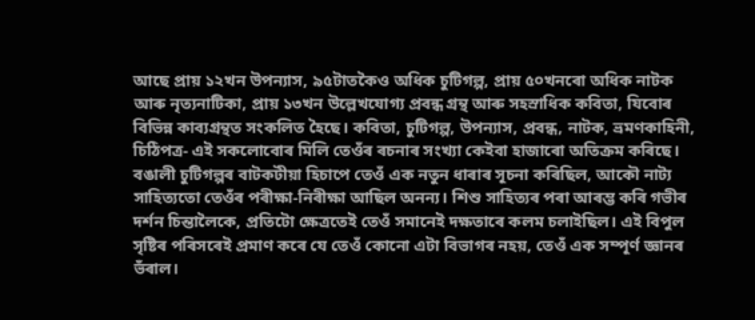আছে প্ৰায় ১২খন উপন্যাস, ৯৫টাতকৈও অধিক চুটিগল্প, প্ৰায় ৫০খনৰো অধিক নাটক আৰু নৃত্যনাটিকা, প্ৰায় ১৩খন উল্লেখযোগ্য প্ৰবন্ধ গ্ৰন্থ আৰু সহস্ৰাধিক কবিতা, যিবোৰ বিভিন্ন কাব্যগ্ৰন্থত সংকলিত হৈছে। কবিতা, চুটিগল্প, উপন্যাস, প্ৰবন্ধ, নাটক, ভ্ৰমণকাহিনী, চিঠিপত্ৰ- এই সকলোবোৰ মিলি তেওঁৰ ৰচনাৰ সংখ্যা কেইবা হাজাৰো অতিক্ৰম কৰিছে। বঙালী চুটিগল্পৰ বাটকটীয়া হিচাপে তেওঁ এক নতুন ধাৰাৰ সূচনা কৰিছিল, আকৌ নাট্য সাহিত্যতো তেওঁৰ পৰীক্ষা-নিৰীক্ষা আছিল অনন্য। শিশু সাহিত্যৰ পৰা আৰম্ভ কৰি গভীৰ দৰ্শন চিন্তালৈকে, প্ৰতিটো ক্ষেত্ৰতেই তেওঁ সমানেই দক্ষতাৰে কলম চলাইছিল। এই বিপুল সৃষ্টিৰ পৰিসৰেই প্ৰমাণ কৰে যে তেওঁ কোনো এটা বিভাগৰ নহয়, তেওঁ এক সম্পূৰ্ণ জ্ঞানৰ ভঁৰাল।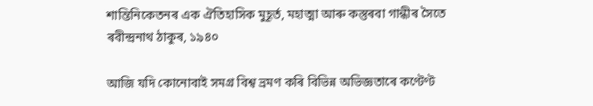শান্তিনিকেতনৰ এক ঐতিহাসিক মুহূৰ্ত, মহাত্মা আৰু কস্তুৰবা গান্ধীৰ সৈতে ৰবীন্দ্ৰনাথ ঠাকুৰ, ১৯৪০

আজি যদি কোনোবাই সমগ্ৰ বিশ্ব ভ্ৰমণ কৰি বিভিন্ন অভিজ্ঞতাৰে কণ্টেণ্ট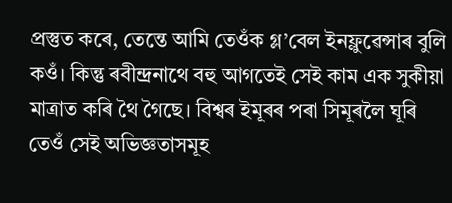প্ৰস্তুত কৰে, তেন্তে আমি তেওঁক গ্ল’বেল ইনফ্লুৱেন্সাৰ বুলি কওঁ। কিন্তু ৰবীন্দ্ৰনাথে বহু আগতেই সেই কাম এক সুকীয়া মাত্ৰাত কৰি থৈ গৈছে। বিশ্বৰ ইমূৰৰ পৰা সিমূৰলৈ ঘূৰি তেওঁ সেই অভিজ্ঞতাসমূহ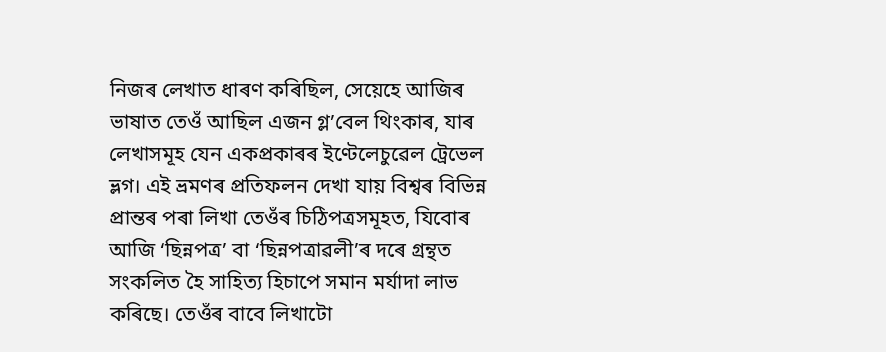নিজৰ লেখাত ধাৰণ কৰিছিল, সেয়েহে আজিৰ ভাষাত তেওঁ আছিল এজন গ্ল’বেল থিংকাৰ, যাৰ লেখাসমূহ যেন একপ্ৰকাৰৰ ইণ্টেলেচুৱেল ট্ৰেভেল ভ্লগ। এই ভ্ৰমণৰ প্ৰতিফলন দেখা যায় বিশ্বৰ বিভিন্ন প্ৰান্তৰ পৰা লিখা তেওঁৰ চিঠিপত্ৰসমূহত, যিবোৰ আজি ‘ছিন্নপত্ৰ’ বা ‘ছিন্নপত্ৰাৱলী’ৰ দৰে গ্ৰন্থত সংকলিত হৈ সাহিত্য হিচাপে সমান মৰ্যাদা লাভ কৰিছে। তেওঁৰ বাবে লিখাটো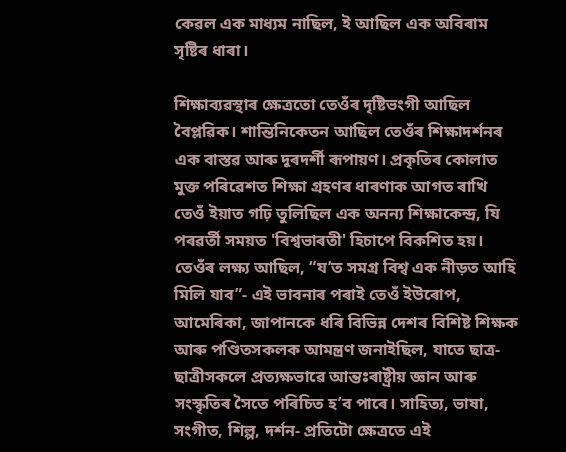কেৱল এক মাধ্যম নাছিল, ই আছিল এক অবিৰাম সৃষ্টিৰ ধাৰা।

শিক্ষাব্যৱস্থাৰ ক্ষেত্ৰতো তেওঁৰ দৃষ্টিভংগী আছিল বৈপ্লৱিক। শান্তিনিকেতন আছিল তেওঁৰ শিক্ষাদৰ্শনৰ এক বাস্তৱ আৰু দূৰদৰ্শী ৰূপায়ণ। প্ৰকৃতিৰ কোলাত মুক্ত পৰিৱেশত শিক্ষা গ্ৰহণৰ ধাৰণাক আগত ৰাখি তেওঁ ইয়াত গঢ়ি তুলিছিল এক অনন্য শিক্ষাকেন্দ্ৰ, যি পৰৱৰ্তী সময়ত 'বিশ্বভাৰতী' হিচাপে বিকশিত হয়। তেওঁৰ লক্ষ্য আছিল, “য’ত সমগ্ৰ বিশ্ব এক নীড়ত আহি মিলি যাব”- এই ভাবনাৰ পৰাই তেওঁ ইউৰোপ, আমেৰিকা, জাপানকে ধৰি বিভিন্ন দেশৰ বিশিষ্ট শিক্ষক আৰু পণ্ডিতসকলক আমন্ত্ৰণ জনাইছিল, যাতে ছাত্ৰ-ছাত্ৰীসকলে প্ৰত্যক্ষভাৱে আন্তঃৰাষ্ট্ৰীয় জ্ঞান আৰু সংস্কৃতিৰ সৈতে পৰিচিত হ’ব পাৰে। সাহিত্য, ভাষা, সংগীত, শিল্প, দৰ্শন- প্ৰতিটো ক্ষেত্ৰতে এই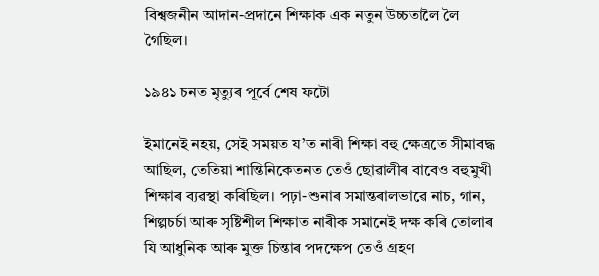বিশ্বজনীন আদান-প্ৰদানে শিক্ষাক এক নতুন উচ্চতালৈ লৈ গৈছিল।

১৯৪১ চনত মৃত্যুৰ পূৰ্বে শেষ ফটো

ইমানেই নহয়, সেই সময়ত য’ত নাৰী শিক্ষা বহু ক্ষেত্ৰতে সীমাবদ্ধ আছিল, তেতিয়া শান্তিনিকেতনত তেওঁ ছোৱালীৰ বাবেও বহুমুখী শিক্ষাৰ ব্যৱস্থা কৰিছিল। পঢ়া-শুনাৰ সমান্তৰালভাৱে নাচ, গান, শিল্পচৰ্চা আৰু সৃষ্টিশীল শিক্ষাত নাৰীক সমানেই দক্ষ কৰি তোলাৰ যি আধুনিক আৰু মুক্ত চিন্তাৰ পদক্ষেপ তেওঁ গ্ৰহণ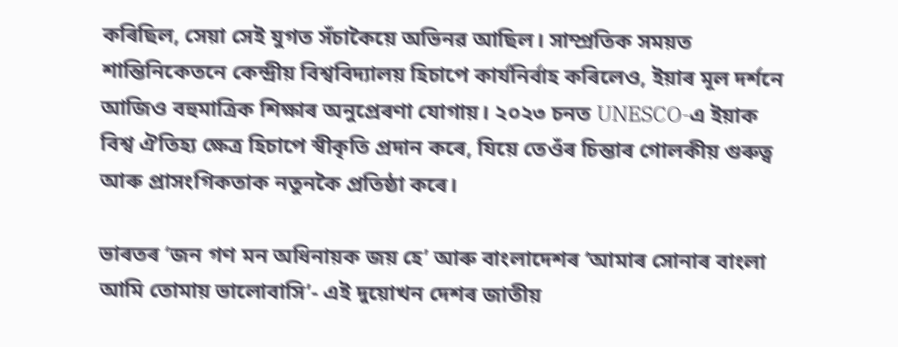কৰিছিল, সেয়া সেই যুগত সঁচাকৈয়ে অভিনৱ আছিল। সাম্প্ৰতিক সময়ত শান্তিনিকেতনে কেন্দ্ৰীয় বিশ্ববিদ্যালয় হিচাপে কাৰ্যনিৰ্বাহ কৰিলেও, ইয়াৰ মূল দৰ্শনে আজিও বহুমাত্ৰিক শিক্ষাৰ অনুপ্ৰেৰণা যোগায়। ২০২৩ চনত UNESCO-এ ইয়াক বিশ্ব ঐতিহ্য ক্ষেত্ৰ হিচাপে স্বীকৃতি প্ৰদান কৰে, যিয়ে তেওঁৰ চিন্তাৰ গোলকীয় গুৰুত্ব আৰু প্ৰাসংগিকতাক নতুনকৈ প্ৰতিষ্ঠা কৰে।

ভাৰতৰ ‘জন গণ মন অধিনায়ক জয় হে’ আৰু বাংলাদেশৰ ‘আমাৰ সোনাৰ বাংলা আমি তোমায় ভালোবাসি’- এই দুয়োখন দেশৰ জাতীয়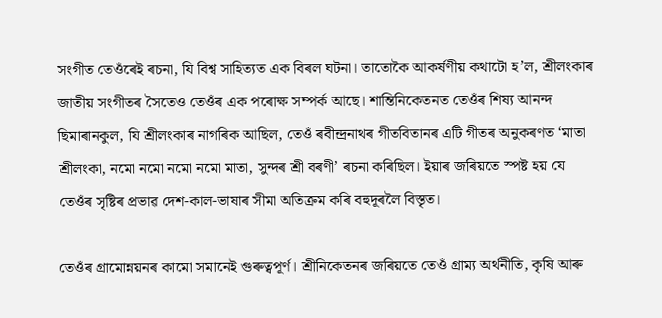সংগীত তেওঁৰেই ৰচনা, যি বিশ্ব সাহিত্যত এক বিৰল ঘটনা। তাতোকৈ আকৰ্ষণীয় কথাটো হ’ল, শ্ৰীলংকাৰ জাতীয় সংগীতৰ সৈতেও তেওঁৰ এক পৰোক্ষ সম্পৰ্ক আছে। শান্তিনিকেতনত তেওঁৰ শিষ্য আনন্দ ছিমাৰানকুল, যি শ্ৰীলংকাৰ নাগৰিক আছিল, তেওঁ ৰবীন্দ্ৰনাথৰ গীতবিতানৰ এটি গীতৰ অনুকৰণত ‘মাতা শ্ৰীলংকা, নমো নমো নমো নমো মাতা, সুন্দৰ শ্ৰী বৰণী’ ৰচনা কৰিছিল। ইয়াৰ জৰিয়তে স্পষ্ট হয় যে তেওঁৰ সৃষ্টিৰ প্ৰভাৱ দেশ-কাল-ভাষাৰ সীমা অতিক্ৰম কৰি বহুদূৰলৈ বিস্তৃত।

তেওঁৰ গ্ৰামোন্নয়নৰ কামো সমানেই গুৰুত্বপূৰ্ণ। শ্ৰীনিকেতনৰ জৰিয়তে তেওঁ গ্ৰাম্য অৰ্থনীতি, কৃষি আৰু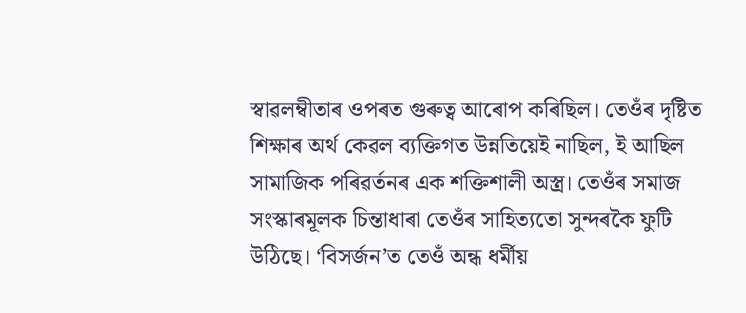স্বাৱলম্বীতাৰ ওপৰত গুৰুত্ব আৰোপ কৰিছিল। তেওঁৰ দৃষ্টিত শিক্ষাৰ অৰ্থ কেৱল ব্যক্তিগত উন্নতিয়েই নাছিল, ই আছিল সামাজিক পৰিৱৰ্তনৰ এক শক্তিশালী অস্ত্ৰ। তেওঁৰ সমাজ সংস্কাৰমূলক চিন্তাধাৰা তেওঁৰ সাহিত্যতো সুন্দৰকৈ ফুটি উঠিছে। ‘বিসৰ্জন’ত তেওঁ অন্ধ ধৰ্মীয়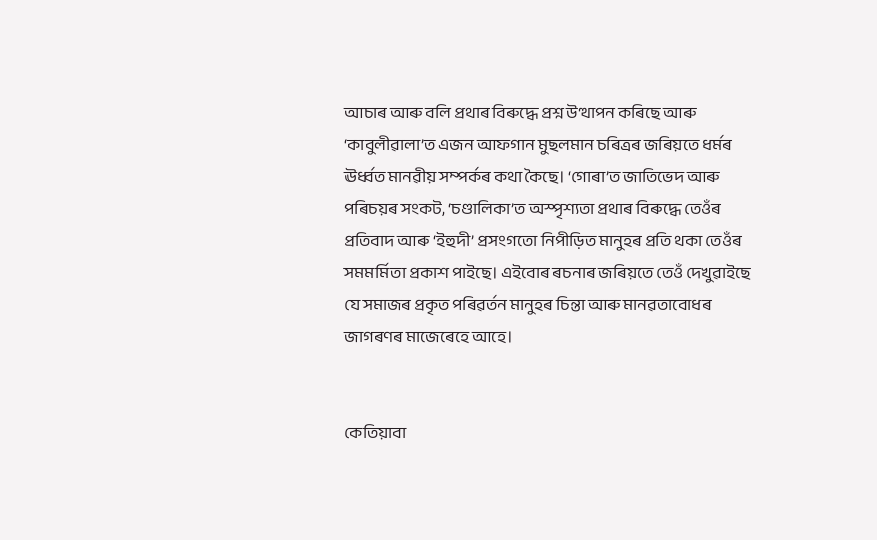আচাৰ আৰু বলি প্ৰথাৰ বিৰুদ্ধে প্ৰশ্ন উত্থাপন কৰিছে আৰু ‘কাবুলীৱালা’ত এজন আফগান মুছলমান চৰিত্ৰৰ জৰিয়তে ধৰ্মৰ ঊৰ্ধ্বত মানৱীয় সম্পৰ্কৰ কথা কৈছে। ‘গোৰা’ত জাতিভেদ আৰু পৰিচয়ৰ সংকট, ‘চণ্ডালিকা’ত অস্পৃশ্যতা প্ৰথাৰ বিৰুদ্ধে তেওঁৰ প্ৰতিবাদ আৰু ‘ইহুদী’ প্ৰসংগতো নিপীড়িত মানুহৰ প্ৰতি থকা তেওঁৰ সমমৰ্মিতা প্ৰকাশ পাইছে। এইবোৰ ৰচনাৰ জৰিয়তে তেওঁ দেখুৱাইছে যে সমাজৰ প্ৰকৃত পৰিৱৰ্তন মানুহৰ চিন্তা আৰু মানৱতাবোধৰ জাগৰণৰ মাজেৰেহে আহে।


কেতিয়াবা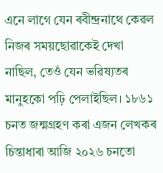এনে লাগে যেন ৰবীন্দ্ৰনাথে কেৱল নিজৰ সময়ছোৱাকেই দেখা নাছিল, তেওঁ যেন ভৱিষ্যতৰ মানুহকো পঢ়ি পেলাইছিল। ১৮৬১ চনত জন্মগ্ৰহণ কৰা এজন লেখকৰ চিন্তাধাৰা আজি ২০২৬ চনতো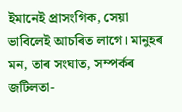ইমানেই প্ৰাসংগিক, সেয়া ভাবিলেই আচৰিত লাগে। মানুহৰ মন, তাৰ সংঘাত, সম্পৰ্কৰ জটিলতা-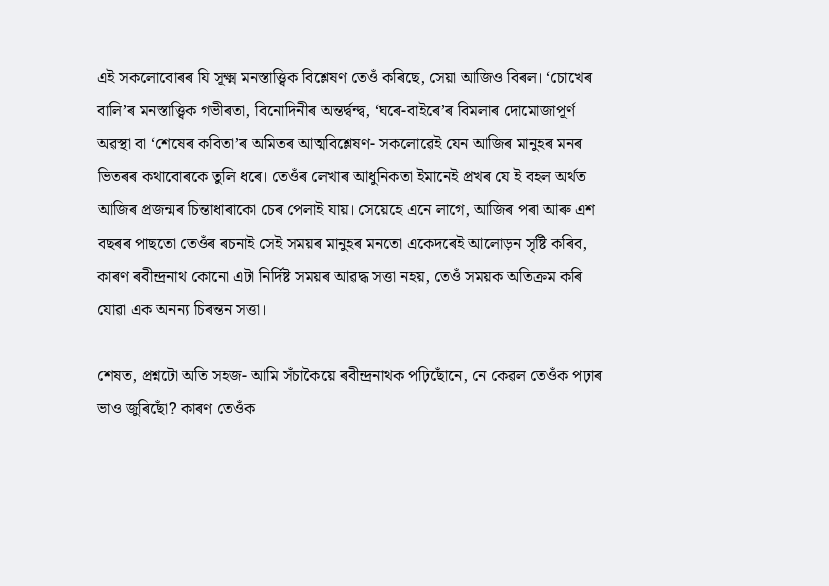এই সকলোবোৰৰ যি সূক্ষ্ম মনস্তাত্ত্বিক বিশ্লেষণ তেওঁ কৰিছে, সেয়া আজিও বিৰল। ‘চোখেৰ বালি’ৰ মনস্তাত্ত্বিক গভীৰতা, বিনোদিনীৰ অন্তৰ্দ্বন্দ্ব, ‘ঘৰে-বাইৰে’ৰ বিমলাৰ দোমোজাপূৰ্ণ অৱস্থা বা ‘শেষেৰ কবিতা’ৰ অমিতৰ আত্মবিশ্লেষণ- সকলোৱেই যেন আজিৰ মানুহৰ মনৰ ভিতৰৰ কথাবোৰকে তুলি ধৰে। তেওঁৰ লেখাৰ আধুনিকতা ইমানেই প্ৰখৰ যে ই বহল অৰ্থত আজিৰ প্ৰজন্মৰ চিন্তাধাৰাকো চেৰ পেলাই যায়। সেয়েহে এনে লাগে, আজিৰ পৰা আৰু এশ বছৰৰ পাছতো তেওঁৰ ৰচনাই সেই সময়ৰ মানুহৰ মনতো একেদৰেই আলোড়ন সৃষ্টি কৰিব, কাৰণ ৰবীন্দ্ৰনাথ কোনো এটা নিৰ্দিষ্ট সময়ৰ আৱদ্ধ সত্তা নহয়, তেওঁ সময়ক অতিক্ৰম কৰি যোৱা এক অনন্য চিৰন্তন সত্তা।

শেষত, প্ৰশ্নটো অতি সহজ- আমি সঁচাকৈয়ে ৰবীন্দ্ৰনাথক পঢ়িছোঁনে, নে কেৱল তেওঁক পঢ়াৰ ভাও জুৰিছোঁ? কাৰণ তেওঁক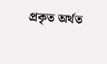প্ৰকৃত অৰ্থত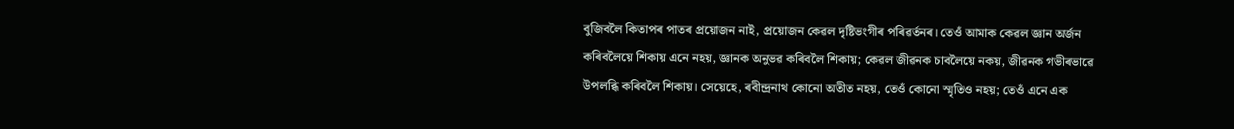বুজিবলৈ কিতাপৰ পাতৰ প্ৰয়োজন নাই, প্ৰয়োজন কেৱল দৃষ্টিভংগীৰ পৰিৱৰ্তনৰ। তেওঁ আমাক কেৱল জ্ঞান অৰ্জন কৰিবলৈয়ে শিকায় এনে নহয়, জ্ঞানক অনুভৱ কৰিবলৈ শিকায়; কেৱল জীৱনক চাবলৈয়ে নকয়, জীৱনক গভীৰভাৱে উপলব্ধি কৰিবলৈ শিকায়। সেয়েহে, ৰবীন্দ্ৰনাথ কোনো অতীত নহয়, তেওঁ কোনো স্মৃতিও নহয়; তেওঁ এনে এক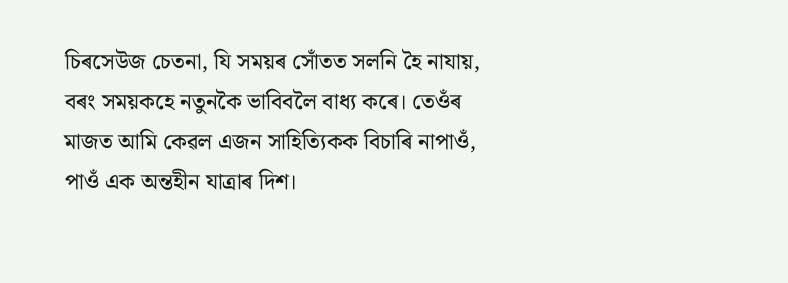চিৰসেউজ চেতনা, যি সময়ৰ সোঁতত সলনি হৈ নাযায়, বৰং সময়কহে নতুনকৈ ভাবিবলৈ বাধ্য কৰে। তেওঁৰ মাজত আমি কেৱল এজন সাহিত্যিকক বিচাৰি নাপাওঁ, পাওঁ এক অন্তহীন যাত্ৰাৰ দিশ।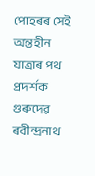পোহৰৰ সেই অন্তহীন যাত্ৰাৰ পথ প্ৰদৰ্শক গুৰুদেৱ ৰবীন্দ্ৰনাথ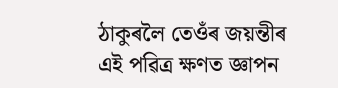ঠাকুৰলৈ তেওঁৰ জয়ন্তীৰ এই পৱিত্ৰ ক্ষণত জ্ঞাপন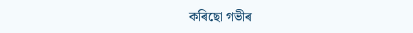কৰিছো গভীৰ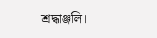শ্ৰদ্ধাঞ্জলি।